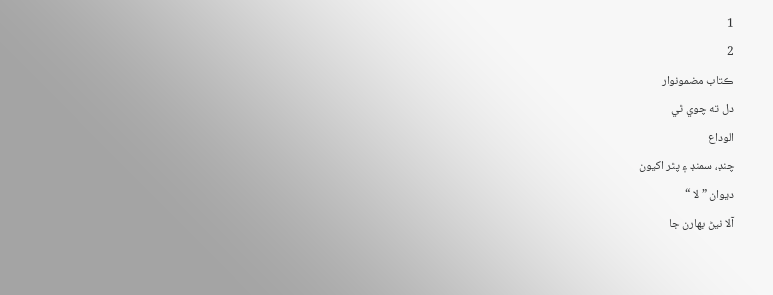1
2
ڪتاب مضمونوار
دل ته چوي ٿي
الوداع
چنڊ، سمنڊ ۽ پٿر اکيون
ديوان ” لا “
آلا نيڻ بهارن جا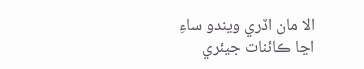الا مان اڏري ويندو ساءِ
اڃا ڪائنات جيئري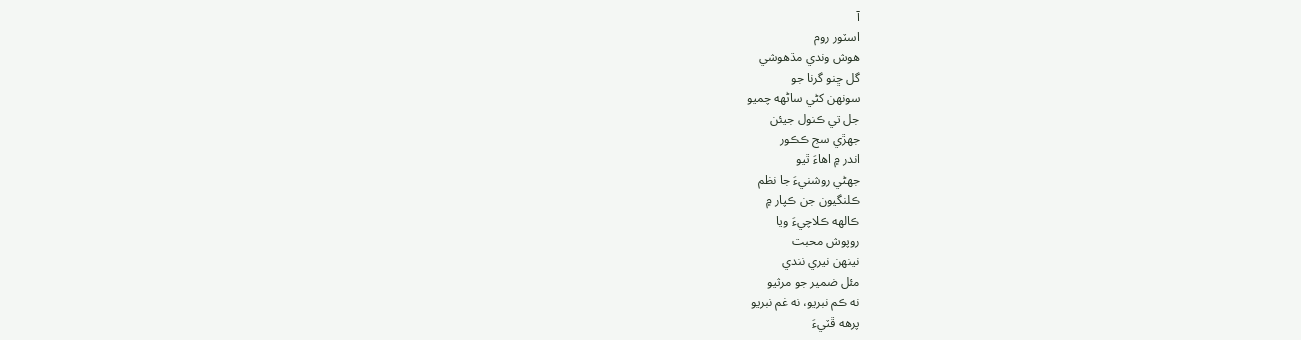آ
اسٽور روم
هوش وندي مڌهوشي
گل ڇنو گرنا جو
سونهن کڻي ساڻهه چميو
جل تي ڪنول جيئن
جهڙي سج ڪڪور
اندر ۾ اهاءَ ٿيو
جهڻي روشنيءَ جا نظم
ڪلنگيون جن ڪپار ۾
ڪالهه ڪلاچيءَ ويا
روپوش محبت
نينهن نيري نندي
مئل ضمير جو مرثيو
نه ڪم نبريو، نه غم نبريو
پرهه ڦٽيءَ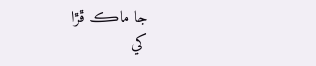جا ماڪ ڦڙا
کي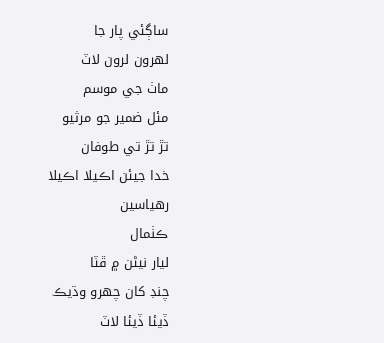ساڳئي پار جا
لهرون لرون لاٽ
ماٺ جي موسم
مئل ضمير جو مرثيو
تڙ تڙ تي طوفان
خدا جيئن اڪيلا اڪيلا
رهياسين
ڪٺمال
ليار نيڻن ۾ ڦٽا
چنڊ کان چهرو وڌيڪ
ڏيئا ڏيئا لاٽ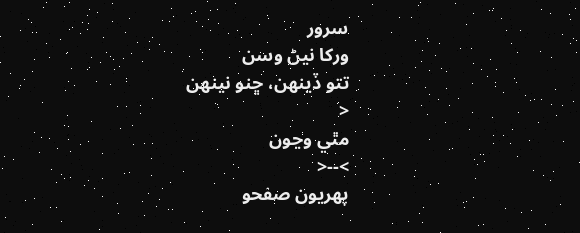سرور
ورکا نيڻ وسن
تتو ڏينهن، ڇنو نينهن
<
مٿي وڃون
>--<
پهريون صفحو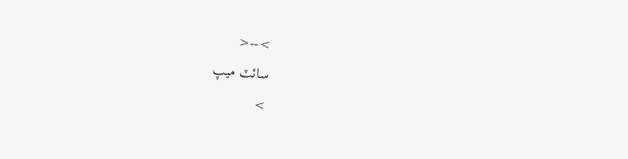>--<
سائٽ ميپ
>